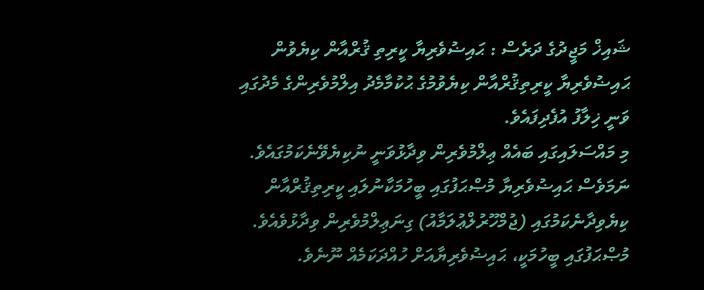ޝައިޚް މަޖީދުގެ ދަރެސް : ޙައިޟުވެރިޔާ ކީރިތި ޤުރްއާން ކިޔެވުން
ޙައިޟުވެރިޔާ ކީރިތިޤުރްއާން ކިޔެވުމުގެ ޙުކުމާމެދު އިލްމުވެރިންގެ މެދުގައި ވަނީ ޚިލާފު އުފެދިފައެވެ.
މި މައްސަލައިގައި ބައެއް ޢިލްމުވެރިން ވިދާޅުވަނީ ނުކިޔެވޭނެކަމުގައެވެ. ނަމަވެސް ޙައިޟުވެރިޔާ މުޞްޙަފުގައި ބީހުމަކާނުލައި ކީރިތިޤުރްއާން ކިޔެވިދާނެކަމުގައި (ޖުމްހޫރުލްޢުލަމާއު) ގިނަޢިލްމުވެރިން ވިދާޅުވެއެވެ.
މުޞްޙަފުގައި ބީހުމަކީ، ޙައިޟުވެރިޔާއަށް ހުއްދަކަމެއް ނޫނެވެ.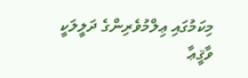މިކަމުގައި ޢިލްމުވެރިންގެ ދަލީލަކީ ވާޤީޢާ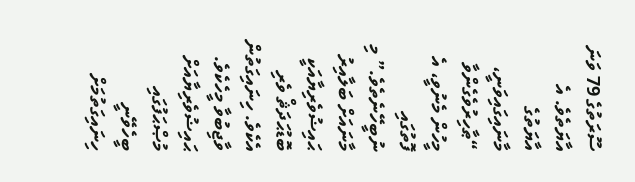ސޫރަތުގެ 79 ވަނަ އާޔަތެވެ. އެ އާޔަތުގެ މާނައިގައިވަނީ، “ޠާހިރުވެގެންވާ މީހުން މެނުވީ، އެ ފޮތުގައި ނުބީހޭނެތެވެ.” މި މާނައަށް ބަލާއިރު ޙައިޟުވެރިޔާއަކީ ބޮޑުޙަދަޘް ވެރި އެކެވެ. ހިނައިގަތުން ވާޖިބުވާ މީހެކެވެ. ޙައިޟުވެރިޔާއަށް މުޞްޙަފުގައި ބީހެވޭނީ ހިނައިގަތުމަށް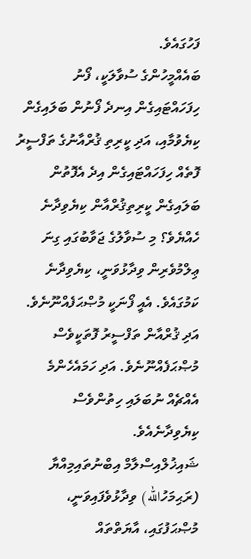ފަހުގައެވެ.
ބައެއްމީހުންގެ ސުވާލަކީ، ފޯނު ހިފަހައްޓައިގެން އިނދެ ފޯނުން ބަލައިގެން ކިޔެވުމާއި، އަދި ކީރިތި ޤުރްއާނުގެ ތަފްސީރު ފޮތެއް ހިފަހައްޓައިގެން އިދެ އެފޮތުން ބަލައިގެން ކީރިތިޤުރްއާން ކިޔެވިދާނެ ހެއްޔެވެ؟ މި ސުވާލުގެ ޖަވާބުގައި ގިނަ ޢިލްމުވެރިން ވިދާޅުވަނީ، ކިޔެވިދާނެ ކަމުގައެވެ. އެއީ ފޯނަކީ މުޞްޙަފެއްނޫނެވެ. އަދި ޤުރްއާން ތަފްސީރު ފޮތަކީވެސް މުޞްޙަފެއްނޫނެވެ. އަދި ހަމައެހެންމެ އެއްޗެއް ނުބަލައި ހިތުންވެސް ކިޔެވިދާނެއެވެ.
ޝައިޚުލްއިސްލާމް އިބްނުތައިމިއްޔާ (ރަޙިމަހުالله) ވިދާޅުވެފައިވަނީ، މުޞްޙަފުގައި، އާޔަތްތައް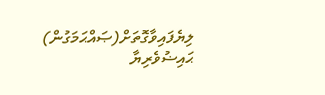ލިޔެފައިވާގޮތަށް(ޞައްޙަމަގުން) ޙައިޟުވެރިޔާ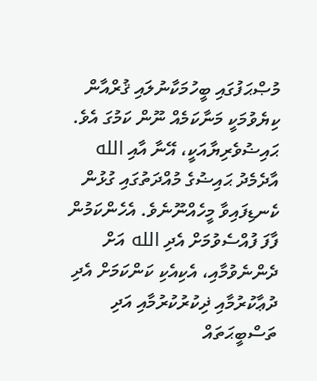މުޞްޙަފުގައި ބީހުމަކާނުލައި ޤުރްއާން ކިޔެވުމަކީ މަނާކަމެއް ނޫން ކަމުގަ އެވެ.
ޙައިޟުވެރިޔާއަކީ، އޭނާ އާއި الله އާދެމެދު ޙައިޟުގެ މުއްދަތުގައި ގުޅުން ކެނޑިފައިވާ މީހެއްނޫނެވެ. އެހެންކަމުން ފާފަ ފުއްސެވުމަށް އެދި الله އަށް ދެންނެވުމާއި، އެކިއެކި ކަންކަމަށް އެދި ދުޢާކުރުމާއި ޛިކުރުކުރުމާއި އަދި ތަސްބީޙަތައް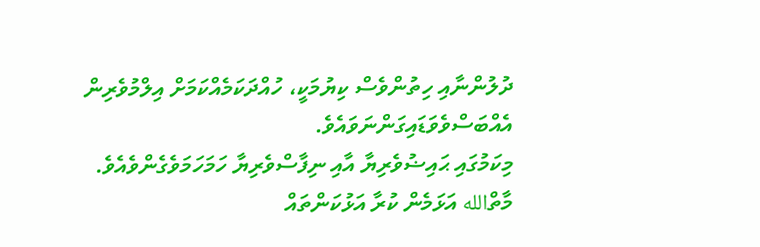ދުލުންނާއި ހިތުންވެސް ކިޔުމަކީ، ހުއްދަކަމެއްކަމަށް އިލްމުވެރިން އެއްބަސްވެވަޑައިގަންނަވައެވެ.
މިކަމުގައި ޙައިޟުވެރިޔާ އާއި ނިފާސްވެރިޔާ ހަމަހަމަވެގެންވެއެވެ.
މާތްالله އަޅަމެން ކުރާ އަޅުކަންތައް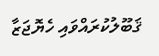ޤަބޫލުކުރައްވައި ހެޔޮޖަޒާ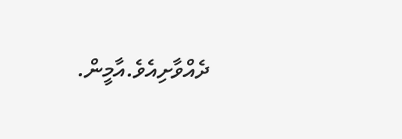ދެއްވާށިއެވެ.އާމީން.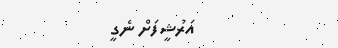އަރުޝީފަށް ނެގީ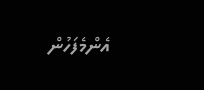އެންމެފަހުން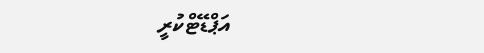އަޕްޑޭޓްކުރީ